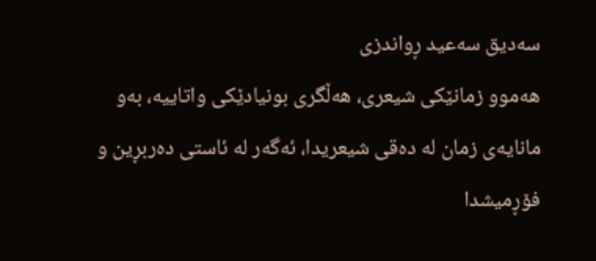سەدیق سەعید ڕواندزی
ھەموو زمانێکی شیعری، ھەڵگری بونیادێکی واتاییە، بەو مانایەی زمان لە دەقی شیعریدا، ئەگەر لە ئاستی دەربڕین و فۆڕمیشدا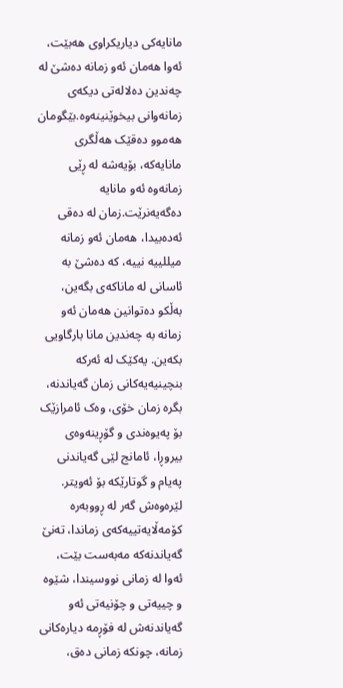مانایەکی دیاریکراوی ھەبێت، ئەوا ھەمان ئەو زمانە دەشێ لە چەندین دەلالەتی دیکەی زمانەوانی بیخوێنینەوە.بێگومان ھەموو دەقێک ھەڵگری مانایەکە، بۆیەشە لە ڕێی زمانەوە ئەو مانایە دەگەیەنرێت.زمان لە دەقی ئەدەبیدا، ھەمان ئەو زمانە میللییە نییە، کە دەشێ بە ئاسانی لە ماناکەی بگەین، بەڵکو دەتوانین ھەمان ئەو زمانە بە چەندین مانا بارگاویی بکەین. یەکێک لە ئەرکە بنچینیەیەکانی زمان گەیاندنە، بگرە زمان خۆی، وەک ئامرازێک بۆ پەیوەندی و گۆڕینەوەی بیروڕا، ئامانج لێی گەیاندنی پەیام و گوتارێکە بۆ ئەویتر. لێرەوەش گەر لە ڕووبەرە کۆمەڵایەتییەکەی زماندا، تەنێ گەیاندنەکە مەبەست بێت، ئەوا لە زمانی نووسیندا، شێوە و چییەتی و چۆنیەتی ئەو گەیاندنەش لە فۆڕمە دیارەکانی زمانە، چونکە زمانی دەق،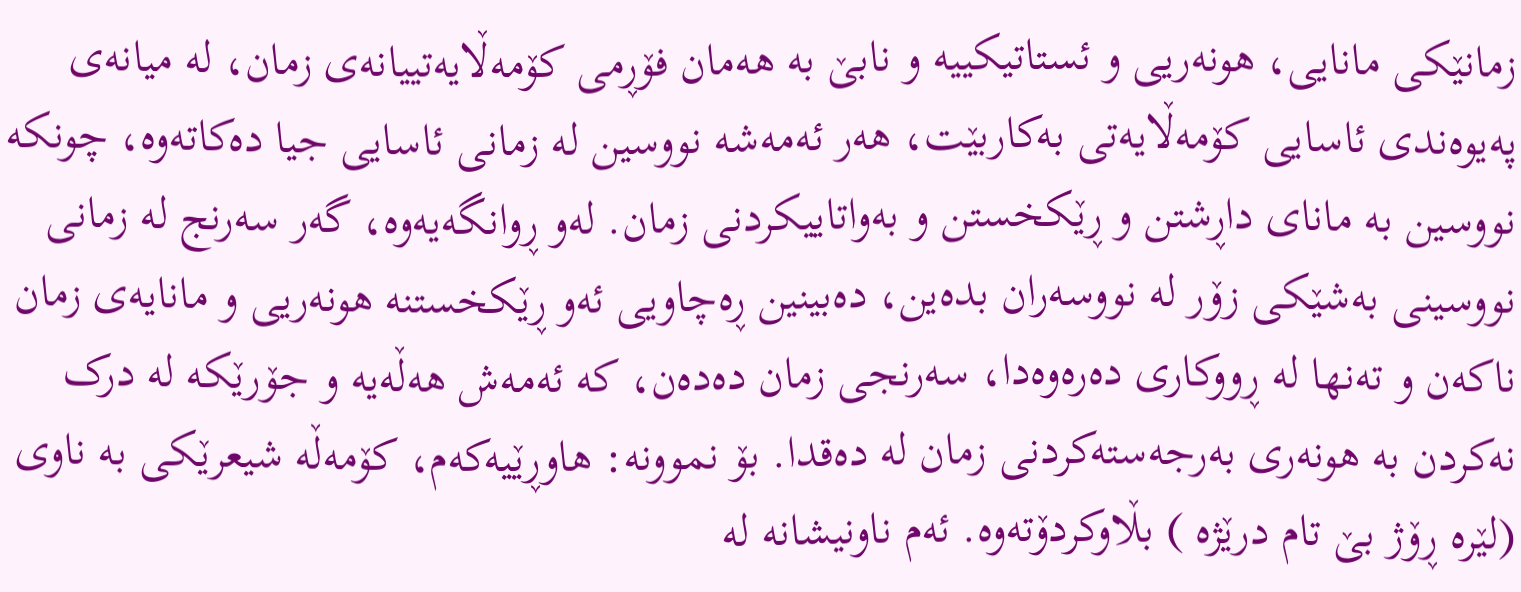زمانێکی مانایی، ھونەریی و ئستاتیکییە و نابێ بە ھەمان فۆڕمی کۆمەڵایەتییانەی زمان، لە میانەی پەیوەندی ئاسایی کۆمەڵایەتی بەکاربێت، ھەر ئەمەشە نووسین لە زمانی ئاسایی جیا دەکاتەوە، چونکە نووسین بە مانای داڕشتن و ڕێکخستن و بەواتاییکردنی زمان. لەو ڕوانگەیەوە، گەر سەرنج لە زمانی نووسینی بەشێکی زۆر لە نووسەران بدەین، دەبینین ڕەچاویی ئەو ڕێکخستنە ھونەریی و مانایەی زمان ناکەن و تەنھا لە ڕووکاری دەرەوەدا، سەرنجی زمان دەدەن، کە ئەمەش ھەڵەیە و جۆرێکە لە درک نەکردن بە ھونەری بەرجەستەکردنی زمان لە دەقدا. بۆ نموونە: ھاوڕێیەکەم، کۆمەڵە شیعرێکی بە ناوی (لێرە ڕۆژ بێ تام درێژە ) بڵاوکردۆتەوە. ئەم ناونیشانە لە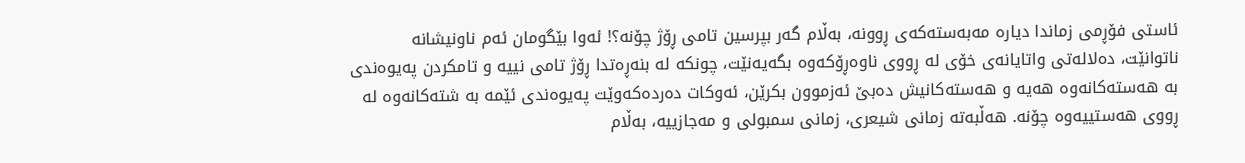ئاستی فۆڕمی زماندا دیارە مەبەستەکەی ڕوونە، بەڵام گەر بپرسین تامی ڕۆژ چۆنە؟! ئەوا بێگومان ئەم ناونیشانە ناتوانێت، دەلالەتی واتایانەی خۆی لە ڕووی ناوەڕۆکەوە بگەیەنێت، چونکە لە بنەڕەتدا ڕۆژ تامی نییە و تامکردن پەیوەندی بە ھەستەکانەوە ھەیە و ھەستەکانیش دەبێ ئەزموون بکرێن، ئەوکات دەردەکەوێت پەیوەندی ئێمە بە شتەکانەوە لە ڕووی ھەستییەوە چۆنە. ھەڵبەتە زمانی شیعری، زمانی سمبولی و مەجازییە، بەڵام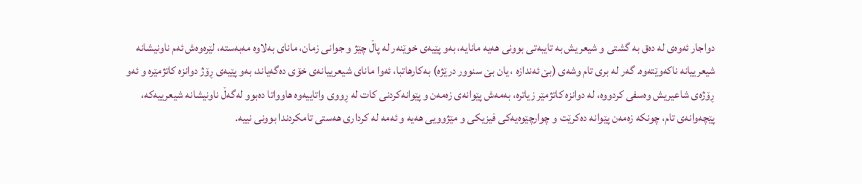دواجار ئەوەی لە دەق بە گشتی و شیعریش بە تایبەتی بوونی ھەیە مانایە، بەو پێیەی خوێنەر لە پاڵ چێژ و جوانی زمان، مانای بەلاوە مەبەستە، لێرەوەش ئەم ناونیشانە شیعرییانە ناکەوێتەوە. گەر لە بری تام وشەی (بێ ئەندازە ، یان بێ سنوور درێژە) بەکارھاتبا، ئەوا مانای شیعرییانەی خۆی دەگەیاند، بەو پێیەی ڕۆژ دوانزە کاتژمێرە و ئەو ڕۆژەی شاعیریش وەسفی کردووە، لە دوانزە کاتژمێر زیاترە، بەمەش پێوانەی زەمەن و پێوانەکردنی کات لە ڕووی واتاییەوە ھاوواتا دەبوو لەگەڵ ناونیشانە شیعرییەکە، پێچەوانەی تام، چونکە زەمەن پێوانە دەکرێت و چوارچێوەیەکی فیزیکی و مێژوویی ھەیە و ئەمە لە کرداری ھەستی تامکردندا بوونی نییە.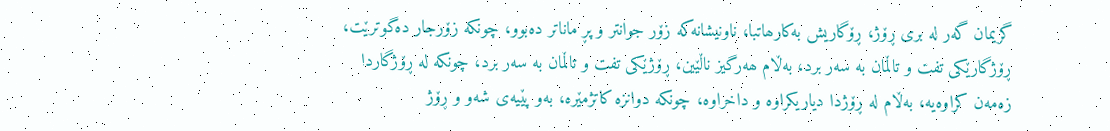گریمان گەر لە بری ڕۆژ، ڕۆگاریش بەکارھاتبا، ناونیشانەکە زۆر جوانتر و پڕ ماناتر دەبوو، چونکە زۆرجار دەگوترێت، ڕۆژگارێکی تفت و تاڵمان بە سەر برد، بەڵام ھەرگیز ناڵێین، ڕۆژێکی تفت و تاڵمان بە سەر برد، چونکە لە ڕۆژگاردا زەمەن کراوەیە، بەڵام لە ڕۆژدا دیاریکراوە و داخراوە، چونکە دوانزە کاتژمێرە، بەو پێیەی شەو و ڕۆژ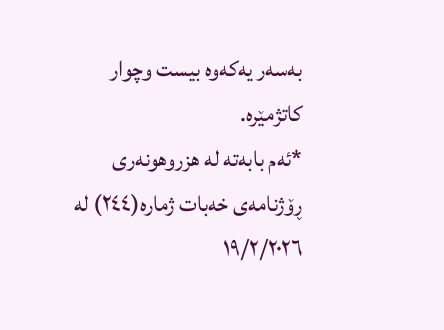بەسەر یەکەوە بیست وچوار کاتژمێرە.
*ئەم بابەتە لە ھزروھونەری ڕۆژنامەی خەبات ژمارە(٢٤٤) لە ١٩/٢/٢٠٢٦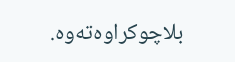بلاچوکراوەتەوە.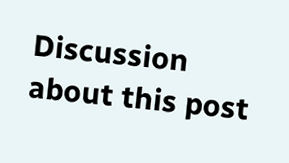Discussion about this post